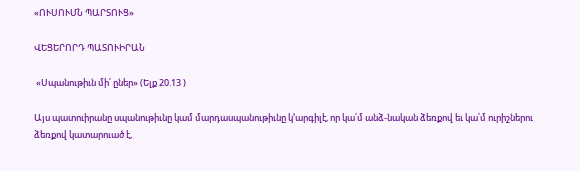«ՈՒՍՈՒՄՆ ՊԱՐՏՈՒՑ»

ՎԵՑԵՐՈՐԴ ՊԱՏՈՒԻՐԱՆ

 «Սպանութիւն մի՛ ըներ» (Ելք 20.13 )

Այս պատուիրանը սպանութիւնը կամ մարդասպանութիւնը կ՚արգիլէ, որ կա՛մ անձ-նական ձեռքով եւ կա՛մ ուրիշներու ձեռքով կատարուած է,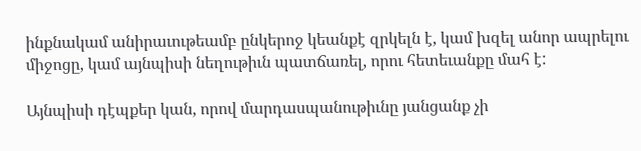ինքնակամ անիրաւութեամբ ընկերոջ կեանքէ զրկելն է, կամ խզել անոր ապրելու միջոցը, կամ այնպիսի նեղութիւն պատճառել, որու հետեւանքը մահ է:

Այնպիսի դէպքեր կան, որով մարդասպանութիւնը յանցանք չի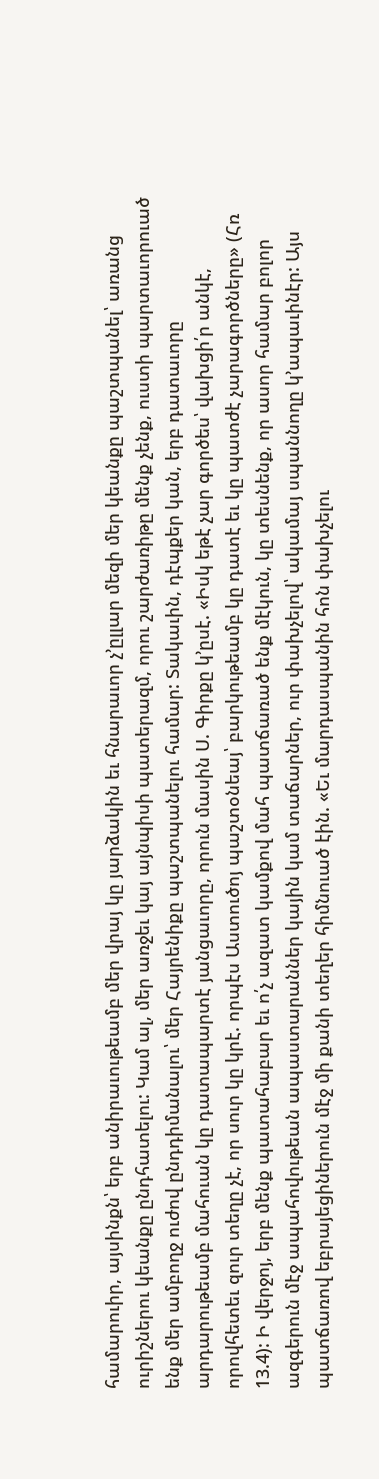համարուիր, այսինքն՝ երբ անիրաւութեամբ մեր վրայ կը յարձակին եւ հնարաւոր չ՚ըլլար մեզի մեր կեանքը պաշտպանել՝ առանց ուրիշներու կեանքը ընդհատելու: Կամ ալ, մեր առջեւ կայ այնպիսի պատերազմ, որու շարժառիթը մենք չենք, ուստի պարտաւորուած ենք մեր ամբողջ ուժով ընդդիմանալու՝ մեր Հայրենիքը պաշտպանելու համար: Տակաւին, դէպքեր կան, երբ դատաւորը արդարութեամբ մահուան կը դատապարտէ յանցաւորը, որուն մասին Ս. Գիրքը կ՚ըսէ. «Իսկ եթէ չար գործես՝ վախցի՛ր անկէ, որովհետեւ զուր տեղը չէ, որ սուր կը կրէ. որպէս Աստուծոյ պաշտօնեայ՝ բարկութեամբ կը դատէ եւ կը պատժէ չարագործները» (Հռ 13.4): Ի վերջոյ, երբ մենք պատահաբար եւ ո՛չ ազատ կամքով մահ պատճառած ենք մէկուն, կը տեսնենք, որ ասոր համար բոլոր ազգերուն մէջ ապահովութեան ապաստարաններ կային կամ տաճարներ, ուր փախչելով՝ ակամայ սպաննողը կ՚ապաւինէր: Այս պատճառով եբրայեցիներուն մէջ մի քանի տեղեր հիմնուած էին. «Եւ մարդասպանին հոն փախչելու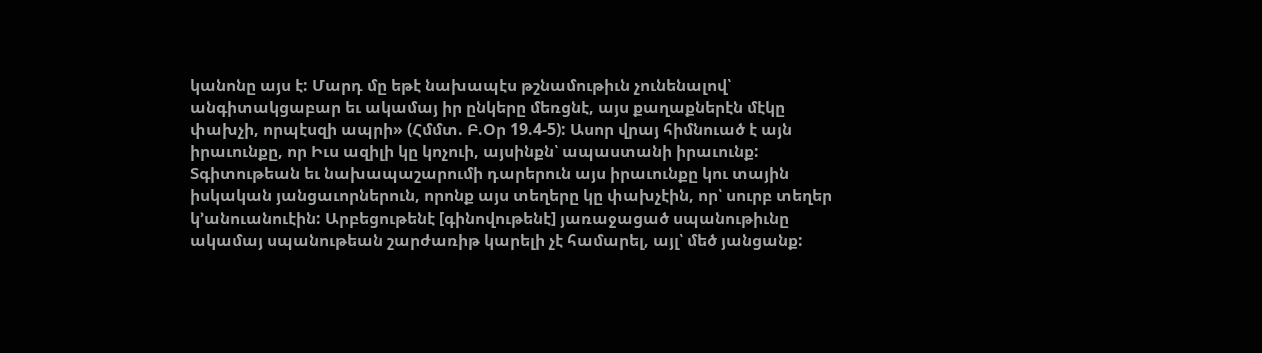կանոնը այս է: Մարդ մը եթէ նախապէս թշնամութիւն չունենալով՝ անգիտակցաբար եւ ակամայ իր ընկերը մեռցնէ, այս քաղաքներէն մէկը փախչի, որպէսզի ապրի» (Հմմտ. Բ.Օր 19.4-5): Ասոր վրայ հիմնուած է այն իրաւունքը, որ Իւս ազիլի կը կոչուի, այսինքն՝ ապաստանի իրաւունք: Տգիտութեան եւ նախապաշարումի դարերուն այս իրաւունքը կու տային իսկական յանցաւորներուն, որոնք այս տեղերը կը փախչէին, որ՝ սուրբ տեղեր կ՚անուանուէին: Արբեցութենէ [գինովութենէ] յառաջացած սպանութիւնը ակամայ սպանութեան շարժառիթ կարելի չէ համարել, այլ՝ մեծ յանցանք: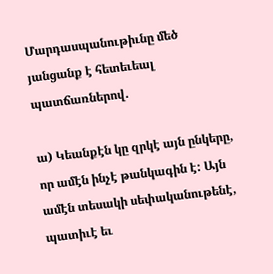Մարդասպանութիւնը մեծ յանցանք է հետեւեալ պատճառներով.

ա) Կեանքէն կը զրկէ այն ընկերը, որ ամէն ինչէ թանկագին է: Այն ամէն տեսակի սեփականութենէ, պատիւէ եւ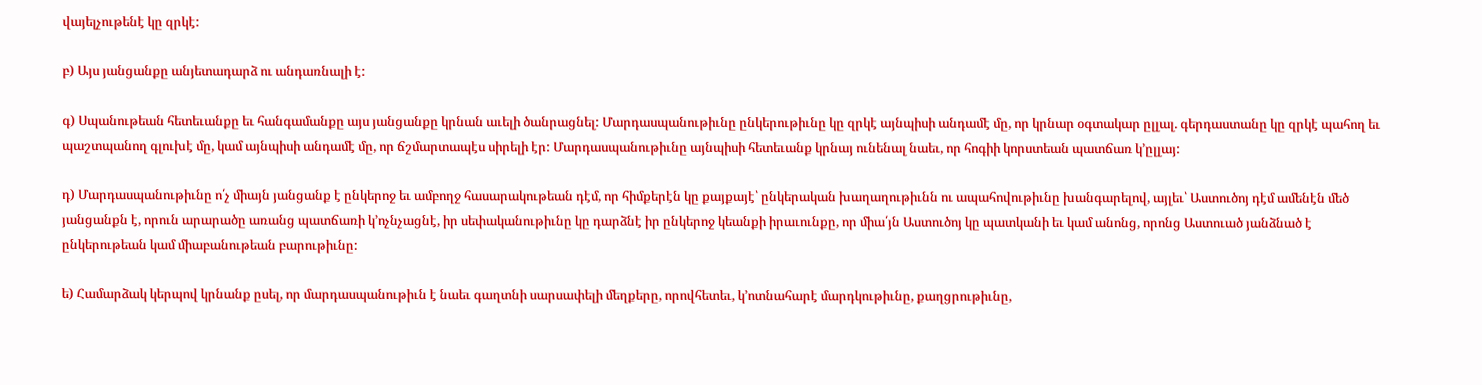վայելչութենէ կը զրկէ:

բ) Այս յանցանքը անյետադարձ ու անդառնալի է:

գ) Սպանութեան հետեւանքը եւ հանգամանքը այս յանցանքը կրնան աւելի ծանրացնել: Մարդասպանութիւնը ընկերութիւնը կը զրկէ այնպիսի անդամէ մը, որ կրնար օգտակար ըլլալ. գերդաստանը կը զրկէ պահող եւ պաշտպանող գլուխէ մը, կամ այնպիսի անդամէ մը, որ ճշմարտապէս սիրելի էր: Մարդասպանութիւնը այնպիսի հետեւանք կրնայ ունենալ նաեւ, որ հոգիի կորստեան պատճառ կ՚ըլլայ:

դ) Մարդասպանութիւնը ո՛չ միայն յանցանք է ընկերոջ եւ ամբողջ հասարակութեան դէմ, որ հիմքերէն կը քայքայէ՝ ընկերական խաղաղութիւնն ու ապահովութիւնը խանգարելով, այլեւ՝ Աստուծոյ դէմ ամենէն մեծ յանցանքն է, որուն արարածը առանց պատճառի կ՚ոչնչացնէ, իր սեփականութիւնը կը դարձնէ իր ընկերոջ կեանքի իրաւունքը, որ միա՛յն Աստուծոյ կը պատկանի եւ կամ անոնց, որոնց Աստուած յանձնած է ընկերութեան կամ միաբանութեան բարութիւնը:

ե) Համարձակ կերպով կրնանք ըսել, որ մարդասպանութիւն է նաեւ գաղտնի սարսափելի մեղքերը, որովհետեւ, կ՚ոտնահարէ մարդկութիւնը, քաղցրութիւնը,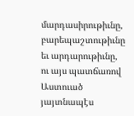մարդասիրութիւնը, բարեպաշտութիւնը եւ արդարութիւնը, ու այս պատճառով Աստուած յայտնապէս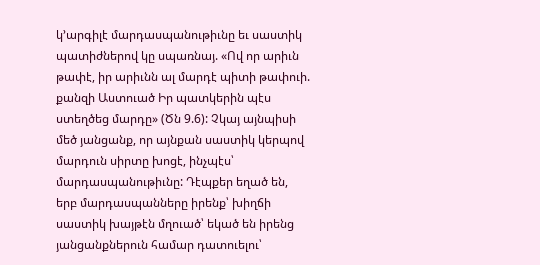կ՚արգիլէ մարդասպանութիւնը եւ սաստիկ պատիժներով կը սպառնայ. «Ով որ արիւն թափէ, իր արիւնն ալ մարդէ պիտի թափուի. քանզի Աստուած Իր պատկերին պէս ստեղծեց մարդը» (Ծն 9.6): Չկայ այնպիսի մեծ յանցանք, որ այնքան սաստիկ կերպով մարդուն սիրտը խոցէ, ինչպէս՝ մարդասպանութիւնը: Դէպքեր եղած են, երբ մարդասպանները իրենք՝ խիղճի սաստիկ խայթէն մղուած՝ եկած են իրենց յանցանքներուն համար դատուելու՝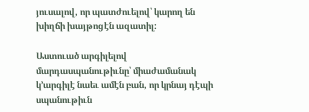յուսալով, որ պատժուելով՝ կարող են խիղճի խայթոցէն ազատիլ:

Աստուած արգիլելով մարդասպանութիւնը՝ միաժամանակ կ՚արգիլէ նաեւ ամէն բան, որ կրնայ դէպի սպանութիւն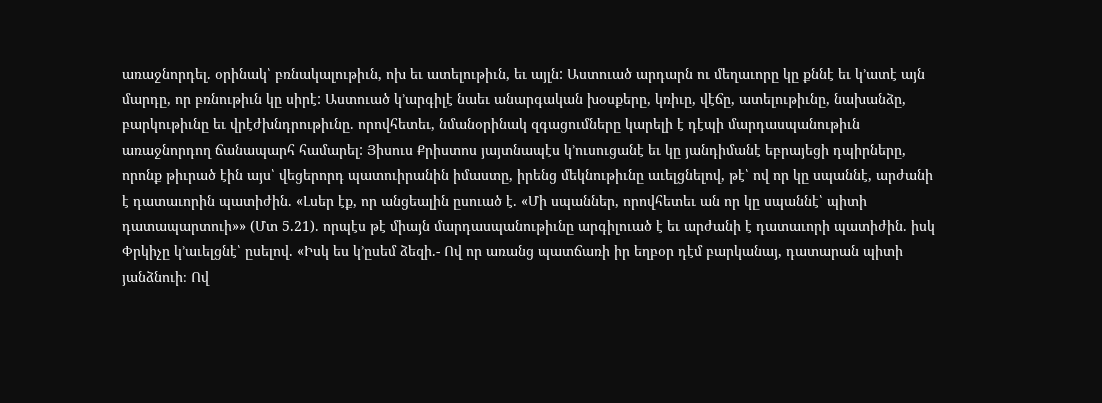առաջնորդել. օրինակ՝ բռնակալութիւն, ոխ եւ ատելութիւն, եւ այլն: Աստուած արդարն ու մեղաւորը կը քննէ եւ կ՚ատէ այն մարդը, որ բռնութիւն կը սիրէ: Աստուած կ՚արգիլէ նաեւ անարգական խօսքերը, կռիւը, վէճը, ատելութիւնը, նախանձը, բարկութիւնը եւ վրէժխնդրութիւնը. որովհետեւ, նմանօրինակ զգացումները կարելի է դէպի մարդասպանութիւն առաջնորդող ճանապարհ համարել: Յիսուս Քրիստոս յայտնապէս կ՚ուսուցանէ եւ կը յանդիմանէ եբրայեցի դպիրները, որոնք թիւրած էին այս՝ վեցերորդ պատուիրանին իմաստը, իրենց մեկնութիւնը աւելցնելով, թէ՝ ով որ կը սպաննէ, արժանի է դատաւորին պատիժին. «Լսեր էք, որ անցեալին ըսուած է. «Մի սպաններ, որովհետեւ ան որ կը սպաննէ՝ պիտի դատապարտուի»» (Մտ 5.21). որպէս թէ միայն մարդասպանութիւնը արգիլուած է եւ արժանի է դատաւորի պատիժին. իսկ Փրկիչը կ՚աւելցնէ՝ ըսելով. «Իսկ ես կ՚ըսեմ ձեզի.- Ով որ առանց պատճառի իր եղբօր դէմ բարկանայ, դատարան պիտի յանձնուի։ Ով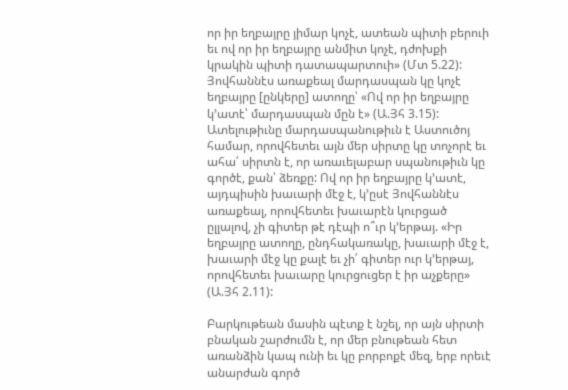որ իր եղբայրը յիմար կոչէ, ատեան պիտի բերուի եւ ով որ իր եղբայրը անմիտ կոչէ, դժոխքի կրակին պիտի դատապարտուի» (Մտ 5.22): Յովհաննէս առաքեալ մարդասպան կը կոչէ եղբայրը [ընկերը] ատողը՝ «Ով որ իր եղբայրը կ՚ատէ՝ մարդասպան մըն է» (Ա.Յհ 3.15): Ատելութիւնը մարդասպանութիւն է Աստուծոյ համար, որովհետեւ այն մեր սիրտը կը տոչորէ եւ ահա՛ սիրտն է, որ առաւելաբար սպանութիւն կը գործէ, քան՝ ձեռքը: Ով որ իր եղբայրը կ՚ատէ, այդպիսին խաւարի մէջ է, կ՚ըսէ Յովհաննէս առաքեալ, որովհետեւ խաւարէն կուրցած ըլլալով, չի գիտեր թէ դէպի ո՞ւր կ՚երթայ. «Իր եղբայրը ատողը, ընդհակառակը, խաւարի մէջ է, խաւարի մէջ կը քալէ եւ չի՛ գիտեր ուր կ՚երթայ, որովհետեւ խաւարը կուրցուցեր է իր աչքերը» (Ա.Յհ 2.11):

Բարկութեան մասին պէտք է նշել, որ այն սիրտի բնական շարժումն է, որ մեր բնութեան հետ առանձին կապ ունի եւ կը բորբոքէ մեզ, երբ որեւէ անարժան գործ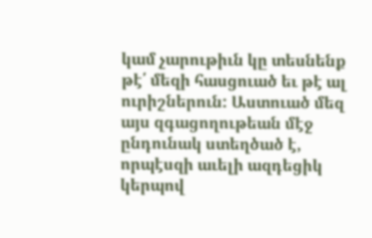կամ չարութիւն կը տեսնենք թէ՛ մեզի հասցուած եւ թէ ալ ուրիշներուն: Աստուած մեզ այս զգացողութեան մէջ ընդունակ ստեղծած է, որպէսզի աւելի ազդեցիկ կերպով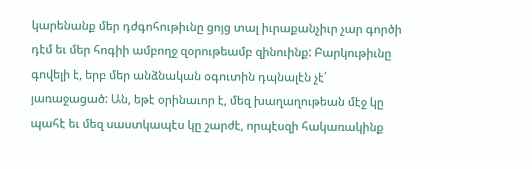կարենանք մեր դժգոհութիւնը ցոյց տալ իւրաքանչիւր չար գործի դէմ եւ մեր հոգիի ամբողջ զօրութեամբ զինուինք: Բարկութիւնը գովելի է, երբ մեր անձնական օգուտին դպնալէն չէ՛ յառաջացած: Ան, եթէ օրինաւոր է, մեզ խաղաղութեան մէջ կը պահէ եւ մեզ սաստկապէս կը շարժէ, որպէսզի հակառակինք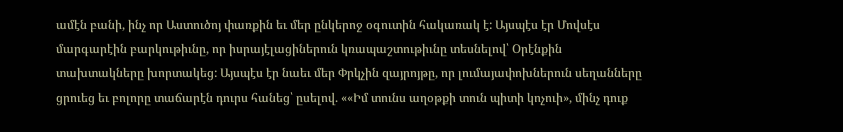ամէն բանի, ինչ որ Աստուծոյ փառքին եւ մեր ընկերոջ օգուտին հակառակ է: Այսպէս էր Մովսէս մարգարէին բարկութիւնը, որ իսրայէլացիներուն կռապաշտութիւնը տեսնելով՝ Օրէնքին տախտակները խորտակեց: Այսպէս էր նաեւ մեր Փրկչին զայրոյթը, որ լումայափոխներուն սեղանները ցրուեց եւ բոլորը տաճարէն դուրս հանեց՝ ըսելով. ««Իմ տունս աղօթքի տուն պիտի կոչուի», մինչ դուք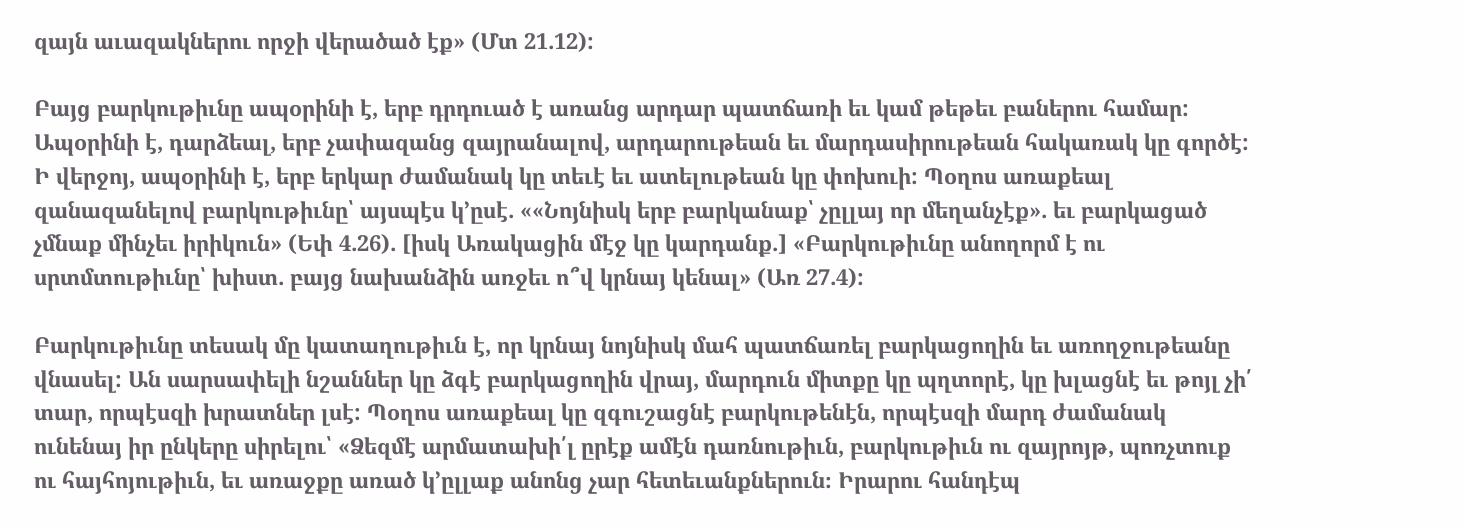զայն աւազակներու որջի վերածած էք» (Մտ 21.12):

Բայց բարկութիւնը ապօրինի է, երբ դրդուած է առանց արդար պատճառի եւ կամ թեթեւ բաներու համար: Ապօրինի է, դարձեալ, երբ չափազանց զայրանալով, արդարութեան եւ մարդասիրութեան հակառակ կը գործէ: Ի վերջոյ, ապօրինի է, երբ երկար ժամանակ կը տեւէ եւ ատելութեան կը փոխուի: Պօղոս առաքեալ զանազանելով բարկութիւնը՝ այսպէս կ՚ըսէ. ««Նոյնիսկ երբ բարկանաք՝ չըլլայ որ մեղանչէք». եւ բարկացած չմնաք մինչեւ իրիկուն» (Եփ 4.26). [իսկ Առակացին մէջ կը կարդանք.] «Բարկութիւնը անողորմ է ու սրտմտութիւնը՝ խիստ. բայց նախանձին առջեւ ո՞վ կրնայ կենալ» (Առ 27.4):

Բարկութիւնը տեսակ մը կատաղութիւն է, որ կրնայ նոյնիսկ մահ պատճառել բարկացողին եւ առողջութեանը վնասել: Ան սարսափելի նշաններ կը ձգէ բարկացողին վրայ, մարդուն միտքը կը պղտորէ, կը խլացնէ եւ թոյլ չի՛ տար, որպէսզի խրատներ լսէ: Պօղոս առաքեալ կը զգուշացնէ բարկութենէն, որպէսզի մարդ ժամանակ ունենայ իր ընկերը սիրելու՝ «Ձեզմէ արմատախի՛լ ըրէք ամէն դառնութիւն, բարկութիւն ու զայրոյթ, պոռչտուք ու հայհոյութիւն, եւ առաջքը առած կ՚ըլլաք անոնց չար հետեւանքներուն։ Իրարու հանդէպ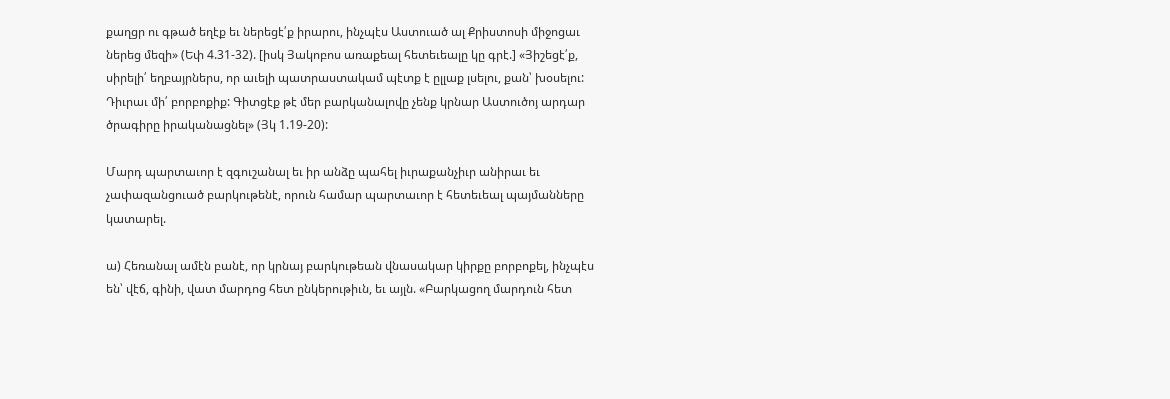քաղցր ու գթած եղէք եւ ներեցէ՛ք իրարու, ինչպէս Աստուած ալ Քրիստոսի միջոցաւ ներեց մեզի» (Եփ 4.31-32). [իսկ Յակոբոս առաքեալ հետեւեալը կը գրէ.] «Յիշեցէ՛ք, սիրելի՛ եղբայրներս, որ աւելի պատրաստակամ պէտք է ըլլաք լսելու, քան՝ խօսելու: Դիւրաւ մի՛ բորբոքիք: Գիտցէք թէ մեր բարկանալովը չենք կրնար Աստուծոյ արդար ծրագիրը իրականացնել» (Յկ 1.19-20):

Մարդ պարտաւոր է զգուշանալ եւ իր անձը պահել իւրաքանչիւր անիրաւ եւ չափազանցուած բարկութենէ, որուն համար պարտաւոր է հետեւեալ պայմանները կատարել.

ա) Հեռանալ ամէն բանէ, որ կրնայ բարկութեան վնասակար կիրքը բորբոքել, ինչպէս են՝ վէճ, գինի, վատ մարդոց հետ ընկերութիւն, եւ այլն. «Բարկացող մարդուն հետ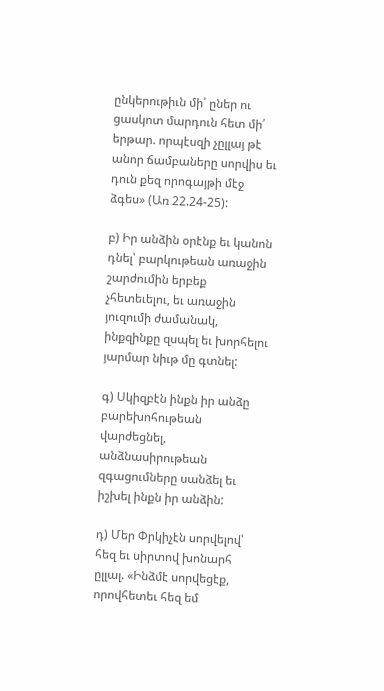ընկերութիւն մի՛ ըներ ու ցասկոտ մարդուն հետ մի՛ երթար. որպէսզի չըլլայ թէ անոր ճամբաները սորվիս եւ դուն քեզ որոգայթի մէջ ձգես» (Առ 22.24-25):

բ) Իր անձին օրէնք եւ կանոն դնել՝ բարկութեան առաջին շարժումին երբեք չհետեւելու, եւ առաջին յուզումի ժամանակ, ինքզինքը զսպել եւ խորհելու յարմար նիւթ մը գտնել:

գ) Սկիզբէն ինքն իր անձը բարեխոհութեան վարժեցնել, անձնասիրութեան զգացումները սանձել եւ իշխել ինքն իր անձին:

դ) Մեր Փրկիչէն սորվելով՝ հեզ եւ սիրտով խոնարհ ըլլալ. «Ինձմէ սորվեցէք, որովհետեւ հեզ եմ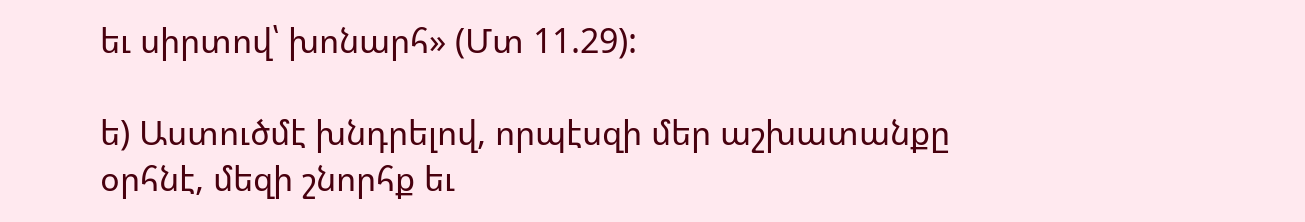եւ սիրտով՝ խոնարհ» (Մտ 11.29):

ե) Աստուծմէ խնդրելով, որպէսզի մեր աշխատանքը օրհնէ, մեզի շնորհք եւ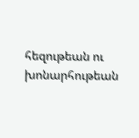հեզութեան ու խոնարհութեան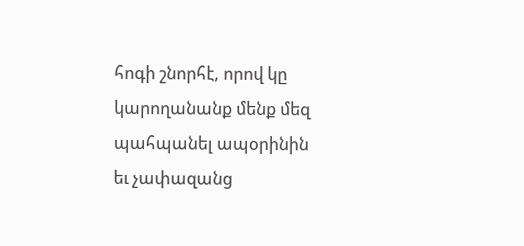հոգի շնորհէ, որով կը կարողանանք մենք մեզ պահպանել ապօրինին եւ չափազանց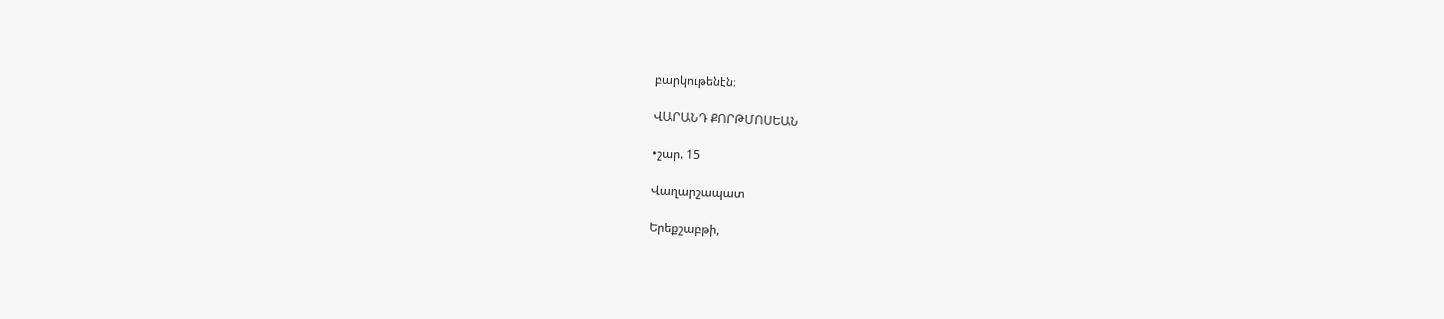բարկութենէն։

ՎԱՐԱՆԴ ՔՈՐԹՄՈՍԵԱՆ

•շար. 15

Վաղարշապատ

Երեքշաբթի,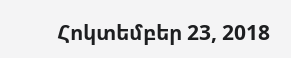Հոկտեմբեր 23, 2018